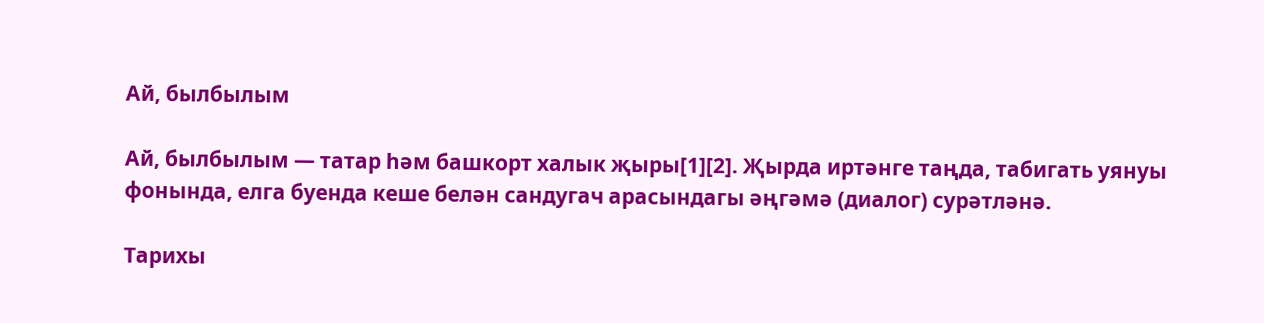Ай, былбылым

Ай, былбылым — татар һәм башкорт халык җыры[1][2]. Җырда иртәнге таңда, табигать уянуы фонында, елга буенда кеше белән сандугач арасындагы әңгәмә (диалог) сурәтләнә.

Тарихы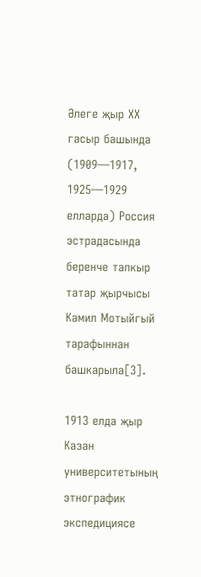Әлеге җыр ХХ гасыр башында (1909—1917, 1925—1929 елларда) Россия эстрадасында беренче тапкыр татар җырчысы Камил Мотыйгый тарафыннан башкарыла[3].

1913 елда җыр Казан университетының этнографик экспедициясе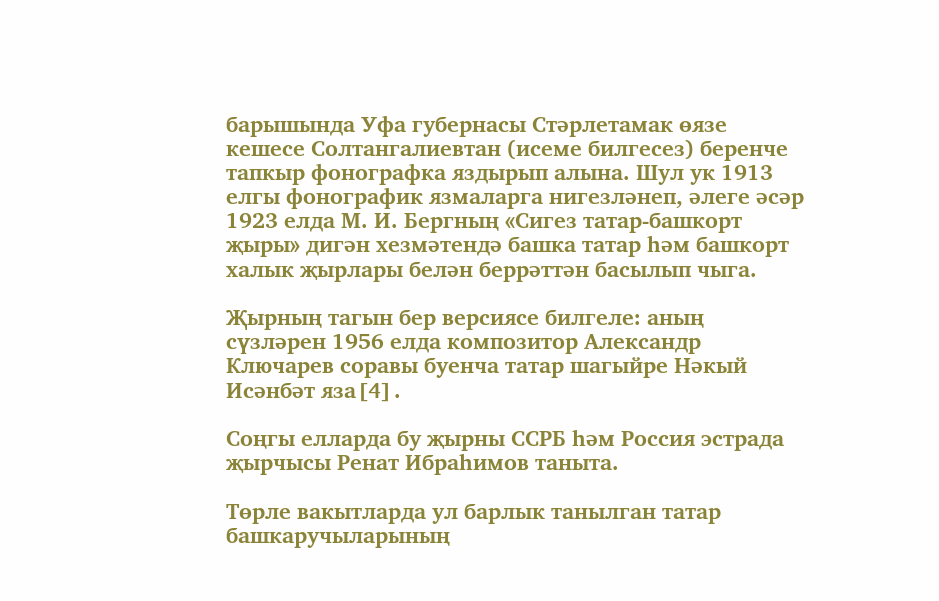барышында Уфа губернасы Стәрлетамак өязе кешесе Солтангалиевтан (исеме билгесез) беренче тапкыр фонографка яздырып алына. Шул ук 1913 елгы фонографик язмаларга нигезләнеп, әлеге әсәр 1923 елда М. И. Бергның «Сигез татар-башкорт җыры» дигән хезмәтендә башка татар һәм башкорт халык җырлары белән беррәттән басылып чыга.

Җырның тагын бер версиясе билгеле: аның сүзләрен 1956 елда композитор Александр Ключарев соравы буенча татар шагыйре Нәкый Исәнбәт яза[4].

Соңгы елларда бу җырны ССРБ һәм Россия эстрада җырчысы Ренат Ибраһимов таныта.

Төрле вакытларда ул барлык танылган татар башкаручыларының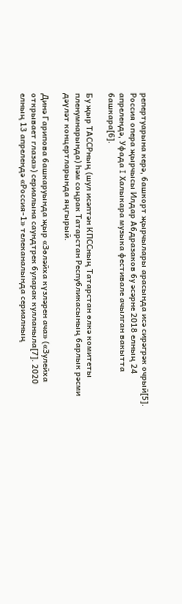репертуарына керә, башкорт җырчылары арасында исә сирәгрәк очрый[5]. Россия опера җырчысы Илдар Абдразаков бу әсәрне 2018 елның 24 апрелендә, Уфада I Халыкара музыка фестивале ачылган вакытта башкара[6].

Бу җыр ТАССРның (шул исәптән КПССның Татарстан өлкә комитеты пленумнарында) һәм соңрак Татарстан Республикасының барлык рәсми дәүләт концертларында яңгырый.

Динә Гарипова башкаруында җыр «Зөләйха күзләрен ача» («Зулейха открывает глаза») сериалына саундтрек буларак кулланыла[7]. 2020 елның 13 апрелендә «Россия-1» телеканалында сериалның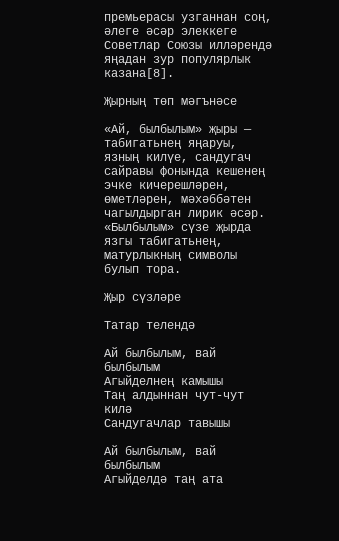премьерасы узганнан соң, әлеге әсәр элеккеге Советлар Союзы илләрендә яңадан зур популярлык казана[8].

Җырның төп мәгънәсе

«Ай, былбылым» җыры — табигатьнең яңаруы, язның килүе, сандугач сайравы фонында кешенең эчке кичерешләрен, өметләрен, мәхәббәтен чагылдырган лирик әсәр. «Былбылым» сүзе җырда язгы табигатьнең, матурлыкның символы булып тора.

Җыр сүзләре

Татар телендә

Ай былбылым, вай былбылым
Агыйделнең камышы
Таң алдыннан чут-чут килә
Сандугачлар тавышы

Ай былбылым, вай былбылым
Агыйделдә таң ата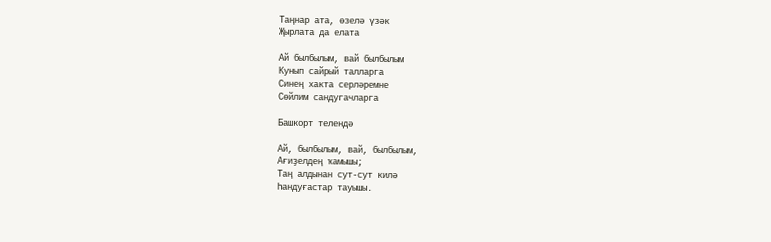Таңнар ата, өзелә үзәк
Җырлата да елата

Ай былбылым, вай былбылым
Кунып сайрый талларга
Синең хакта серләремне
Сөйлим сандугачларга

Башкорт телендә

Ай, былбылым, вай, былбылым,
Ағиҙелдең ҡамышы;
Таң алдынан сут-сут килә
Һандуғастар тауышы.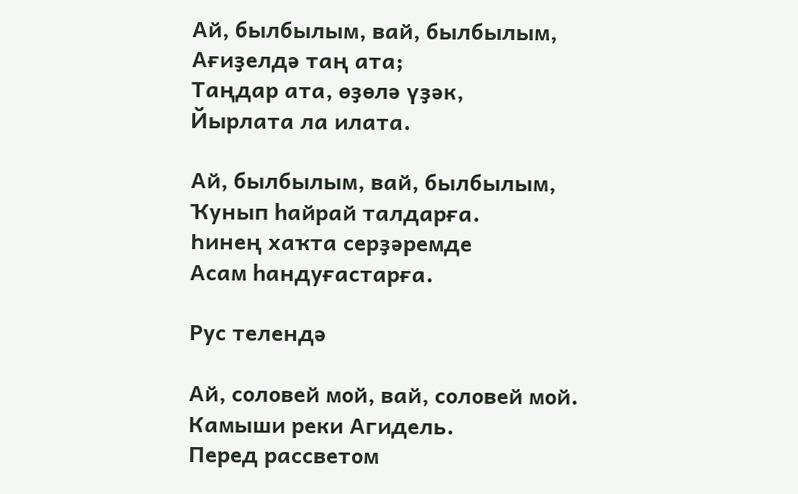Ай, былбылым, вай, былбылым,
Ағиҙелдә таң ата;
Таңдар ата, өҙөлә үҙәк,
Йырлата ла илата.

Ай, былбылым, вай, былбылым,
Ҡунып һайрай талдарға.
Һинең хаҡта серҙәремде
Асам һандуғастарға.

Рус телендә

Ай, соловей мой, вай, соловей мой.
Камыши реки Агидель.
Перед рассветом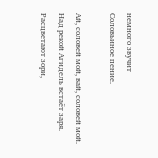немного звучит
Соловьиное пение.

Ай, соловей мой, вай, соловей мой.
Над рекой Агидель встаёт заря.
Расцветают зори,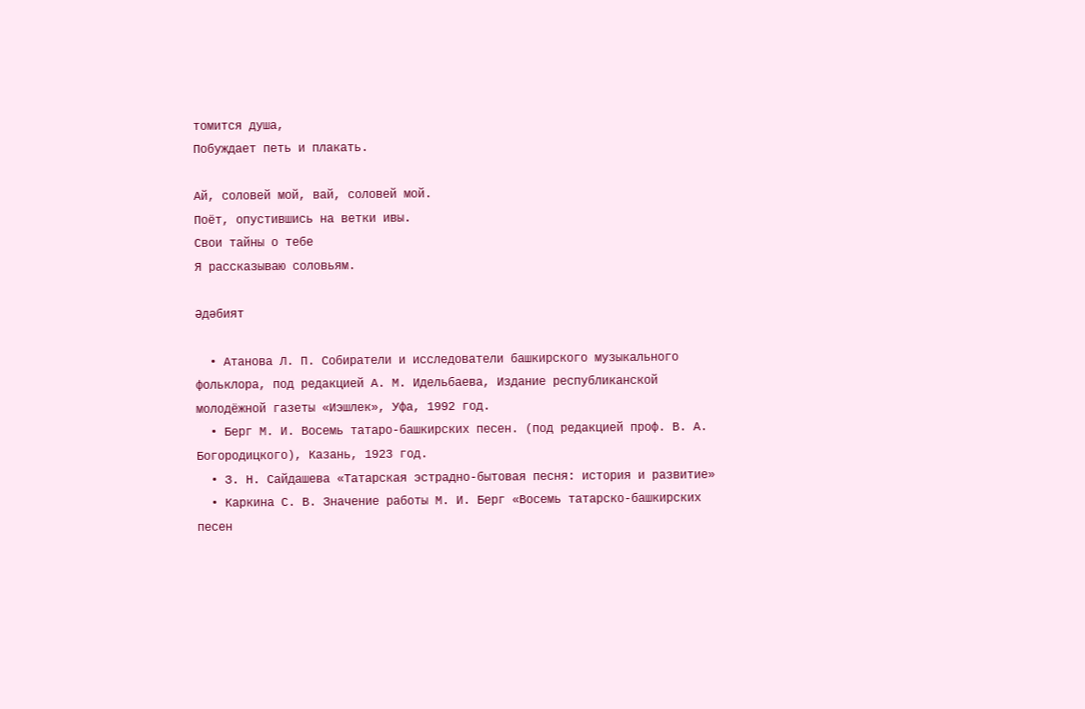томится душа,
Побуждает петь и плакать.

Ай, соловей мой, вай, соловей мой.
Поёт, опустившись на ветки ивы.
Свои тайны о тебе
Я рассказываю соловьям.

Әдәбият

  • Атанова Л. П. Собиратели и исследователи башкирского музыкального фольклора, под редакцией А. М. Идельбаева, Издание республиканской молодёжной газеты «Иэшлек», Уфа, 1992 год.
  • Берг М. И. Восемь татаро-башкирских песен. (под редакцией проф. В. А. Богородицкого), Казань, 1923 год.
  • З. Н. Сайдашева «Татарская эстрадно-бытовая песня: история и развитие»
  • Каркина С. В. Значение работы М. И. Берг «Восемь татарско-башкирских песен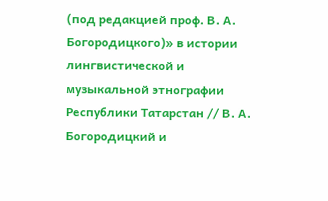(под редакцией проф. В. А. Богородицкого)» в истории лингвистической и музыкальной этнографии Республики Татарстан // В. А. Богородицкий и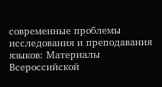современные проблемы исследования и преподавания языков: Материалы Всероссийской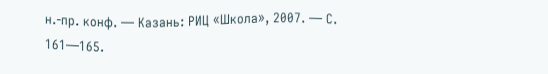н.-пр. конф. — Казань: РИЦ «Школа», 2007. — С. 161—165.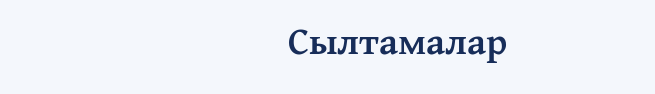Сылтамалар